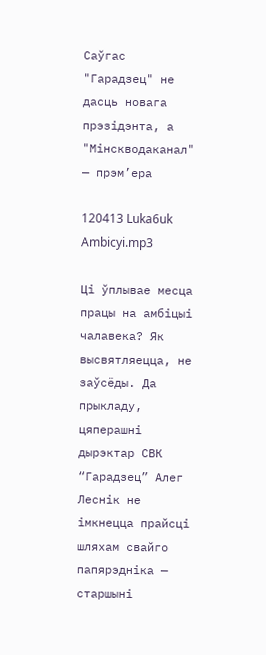Саўгас "Гарадзец" не дасць новага прэзідэнта, а "Мінскводаканал" — прэм’ера

120413 Luka6uk Ambicyi.mp3

Ці ўплывае месца працы на амбіцыі чалавека? Як высвятляецца, не заўсёды. Да прыкладу, цяперашні дырэктар СВК “Гарадзец” Алег Леснік не імкнецца прайсці шляхам свайго папярэдніка — старшыні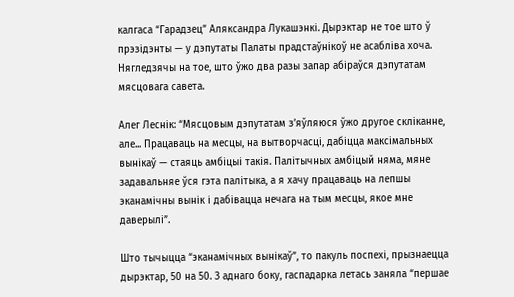калгаса “Гарадзец” Аляксандра Лукашэнкі. Дырэктар не тое што ў прэзідэнты — у дэпутаты Палаты прадстаўнікоў не асабліва хоча. Нягледзячы на тое, што ўжо два разы запар абіраўся дэпутатам мясцовага савета.

Алег Леснік: “Мясцовым дэпутатам з’яўляюся ўжо другое скліканне, але... Працаваць на месцы, на вытворчасці, дабіцца максімальных вынікаў — стаяць амбіцыі такія. Палітычных амбіцый няма, мяне задавальняе ўся гэта палітыка, а я хачу працаваць на лепшы эканамічны вынік і дабівацца нечага на тым месцы, якое мне даверылі”.

Што тычыцца “эканамічных вынікаў”, то пакуль поспехі, прызнаецца дырэктар, 50 на 50. З аднаго боку, гаспадарка летась заняла “першае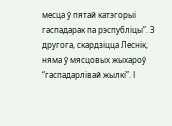месца ў пятай катэгорыі гаспадарак па рэспубліцы”. З другога, скардзіцца Леснік, няма ў мясцовых жыхароў “гаспадарлівай жылкі”. І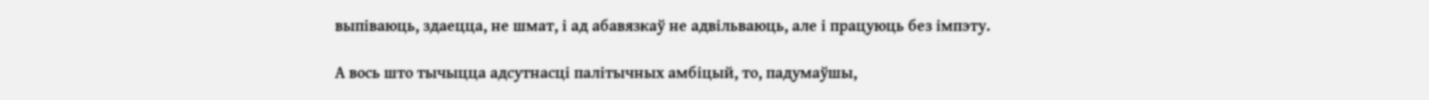выпіваюць, здаецца, не шмат, і ад абавязкаў не адвільваюць, але і працуюць без імпэту.

А вось што тычыцца адсутнасці палітычных амбіцый, то, падумаўшы,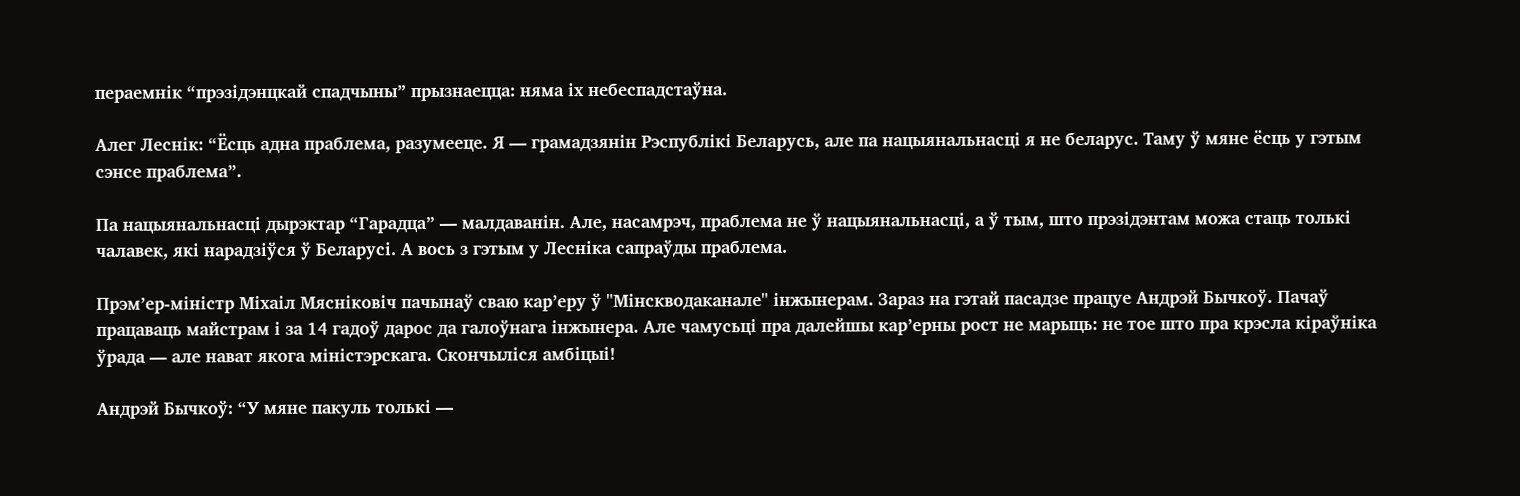пераемнік “прэзідэнцкай спадчыны” прызнаецца: няма іх небеспадстаўна.

Алег Леснік: “Ёсць адна праблема, разумееце. Я — грамадзянін Рэспублікі Беларусь, але па нацыянальнасці я не беларус. Таму ў мяне ёсць у гэтым сэнсе праблема”.

Па нацыянальнасці дырэктар “Гарадца” — малдаванін. Але, насамрэч, праблема не ў нацыянальнасці, а ў тым, што прэзідэнтам можа стаць толькі чалавек, які нарадзіўся ў Беларусі. А вось з гэтым у Лесніка сапраўды праблема.

Прэм’ер-міністр Міхаіл Мясніковіч пачынаў сваю кар’еру ў "Мінскводаканале" інжынерам. Зараз на гэтай пасадзе працуе Андрэй Бычкоў. Пачаў працаваць майстрам і за 14 гадоў дарос да галоўнага інжынера. Але чамусьці пра далейшы кар’ерны рост не марыць: не тое што пра крэсла кіраўніка ўрада — але нават якога міністэрскага. Скончыліся амбіцыі!

Андрэй Бычкоў: “У мяне пакуль толькі —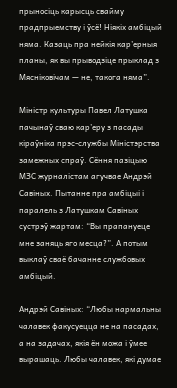прыносіць карысць свайму прадпрыемству і ўсё! Ніякіх амбіцый няма. Казаць пра нейкія кар’ерныя планы, як вы прыводзіце прыклад з Мясніковічам — не, такога няма”.

Міністр культуры Павел Латушка пачынаў сваю кар’еру з пасады кіраўніка прэс-службы Міністэрства замежных спраў. Сёння пазіцыю МЗС журналістам агучвае Андрэй Савіных. Пытанне пра амбіцыі і паралель з Латушкам Савіных сустрэў жартам: “Вы прапануеце мне заняць яго месца?”. А потым выклаў сваё бачанне службовых амбіцый.

Андрэй Савіных: “Любы нармальны чалавек факусуецца не на пасадах, а на задачах, якія ён можа і ўмее вырашаць. Любы чалавек, які думае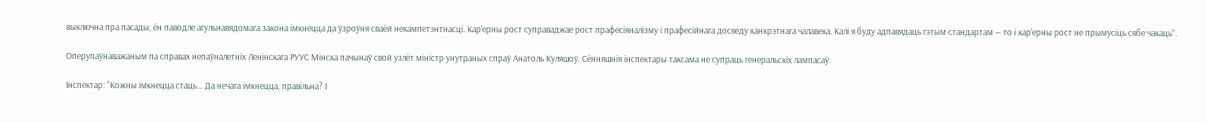выключна пра пасады, ён паводле агульнавядомага закона імкнецца да ўзроўня сваёй некампетэнтнасці. Кар’ерны рост суправаджае рост прафесіяналізму і прафесійнага досведу канкрэтнага чалавека. Калі я буду адпавядаць гэтым стандартам — то і кар’ерны рост не прымусіць сябе чакаць”.

Оперупаўнаважаным па справах непаўналетніх Ленінскага РУУС Мінска пачынаў свой узлёт міністр унутраных спраў Анатоль Куляшоў. Сённяшнія інспектары таксама не супраць генеральскіх лампасаў.

Інспектар: “Кожны імкнецца стаць... Да нечага імкнецца, правільна? І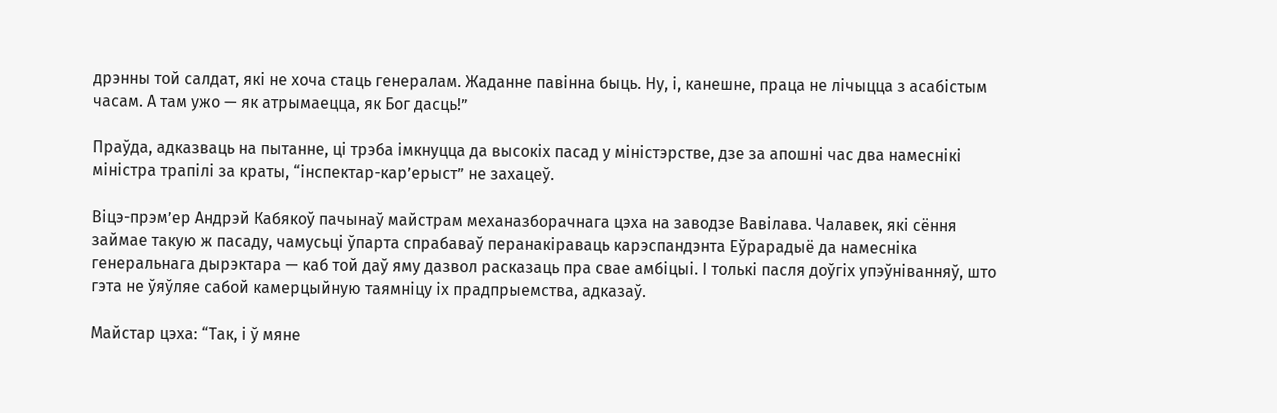дрэнны той салдат, які не хоча стаць генералам. Жаданне павінна быць. Ну, і, канешне, праца не лічыцца з асабістым часам. А там ужо — як атрымаецца, як Бог дасць!”

Праўда, адказваць на пытанне, ці трэба імкнуцца да высокіх пасад у міністэрстве, дзе за апошні час два намеснікі міністра трапілі за краты, “інспектар-кар’ерыст” не захацеў.

Віцэ-прэм’ер Андрэй Кабякоў пачынаў майстрам механазборачнага цэха на заводзе Вавілава. Чалавек, які сёння займае такую ж пасаду, чамусьці ўпарта спрабаваў перанакіраваць карэспандэнта Еўрарадыё да намесніка генеральнага дырэктара — каб той даў яму дазвол расказаць пра свае амбіцыі. І толькі пасля доўгіх упэўніванняў, што гэта не ўяўляе сабой камерцыйную таямніцу іх прадпрыемства, адказаў.

Майстар цэха: “Так, і ў мяне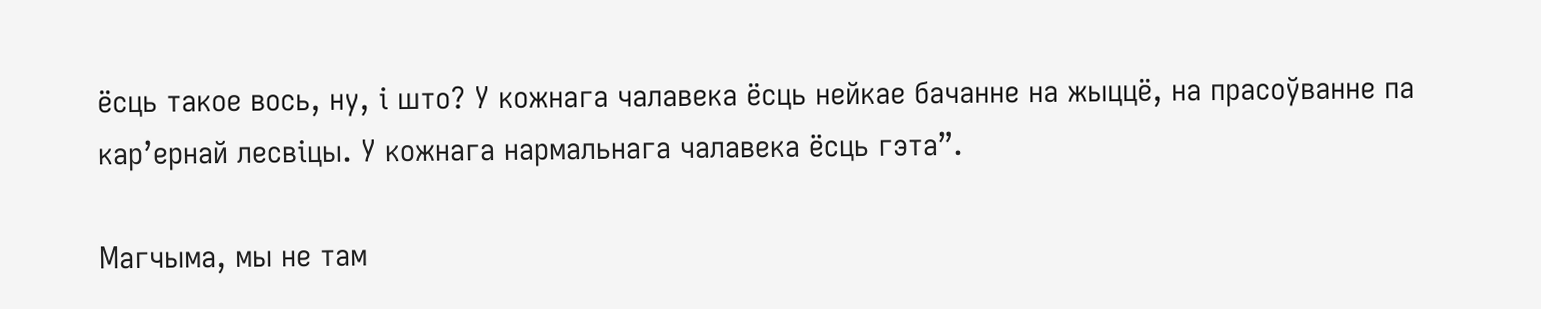ёсць такое вось, ну, і што? У кожнага чалавека ёсць нейкае бачанне на жыццё, на прасоўванне па кар’ернай лесвіцы. У кожнага нармальнага чалавека ёсць гэта”.

Магчыма, мы не там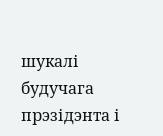шукалі будучага прэзідэнта і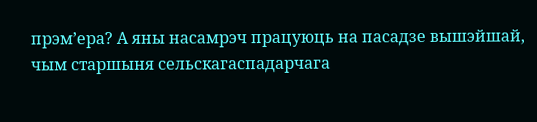прэм’ера? А яны насамрэч працуюць на пасадзе вышэйшай, чым старшыня сельскагаспадарчага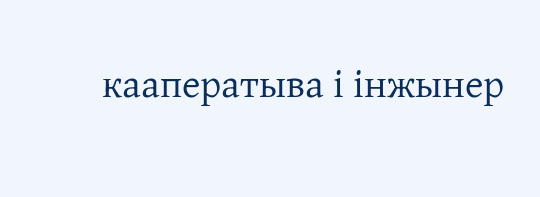кааператыва і інжынер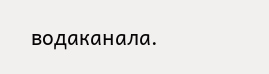водаканала.